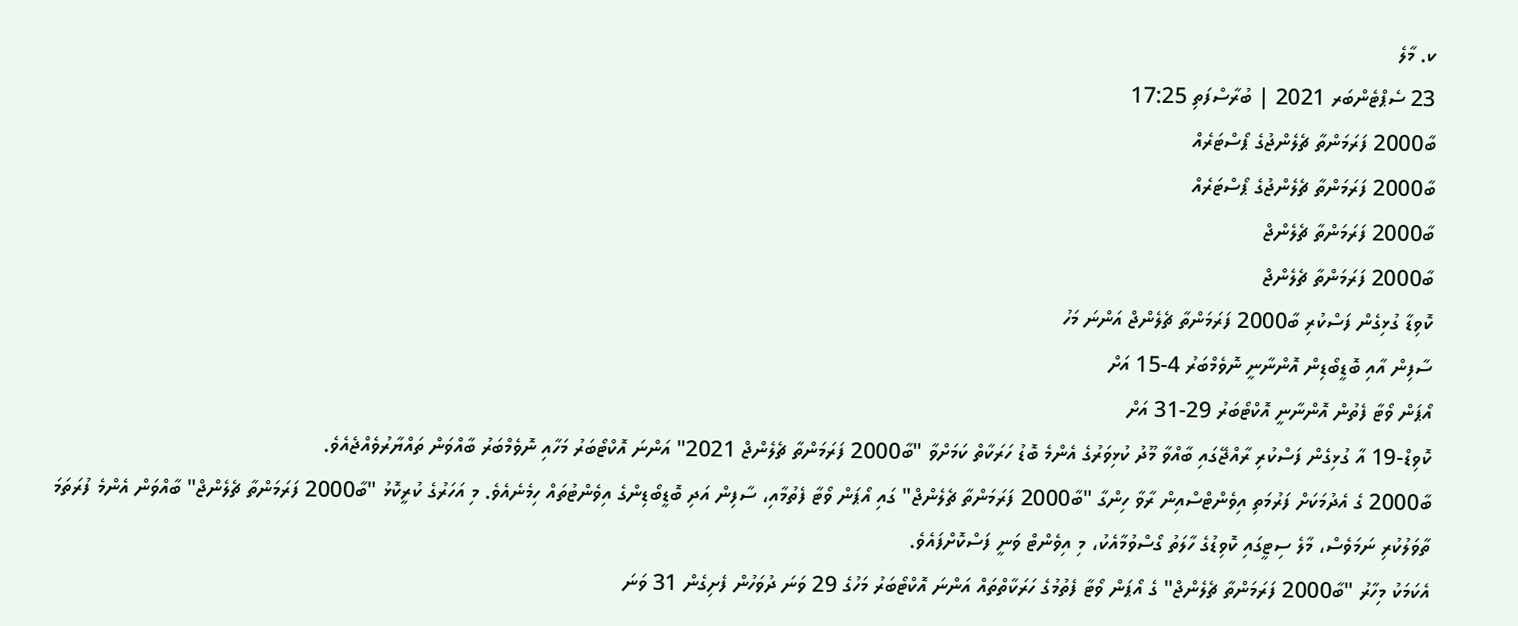ކ. މާލެ
23 ސެޕްޓެންބަރ 2021 | ބުރާސްފަތި 17:25
ބާ2000 ފަރަމަންތާ ޗެލެންޖުގެ ޕޯސްޓަރެއް
ބާ2000 ފަރަމަންތާ ޗެލެންޖުގެ ޕޯސްޓަރެއް
ބާ2000 ފަރަމަންތާ ޗެލެންޖް
ބާ2000 ފަރަމަންތާ ޗެލެންޖް
ކޮވިޑާ ގުޅިގެން ފަސްކުރި ބާ2000 ފަރަމަންތާ ޗެލެންޖް އަންނަ މަހު
ސާފިން އާއި ބޮޑީބޯޑިން އޮންނާނީ ނޮވެމްބަރު 4-15 އަށް
އޯޕަން ވޯޓާ ފެތުން އޮންނާނީ އޮކްޓޯބަރު 29-31 އަށް
ކޮވިޑް-19 އާ ގުޅިގެން ފަސްކުރި ރާއްޖޭގައި ބާއްވާ މޫދު ކުޅިވަރުގެ އެންމެ ބޮޑު ހަރަކާތް ކަމަށްވާ "ބާ2000 ފަރަމަންތާ ޗެލެންޖް 2021" އަންނަ އޮކްޓޯބަރު މަހާއި ނޮވެމްބަރު ބާއްވަން ތައްޔާރުވެއްޖެއެވެ.
ބާ2000 ގެ އެދުމަކަށް ފަރުމަތި އިވެންޓްސްއިން ރާވާ ހިންގާ "ބާ2000 ފަރަމަންތާ ޗެލެންޖް" ގައި އޯޕަން ވޯޓާ ފެތުމާއި، ސާފިން އަދި ބޮޑީބޯޑިންގެ އިވެންޓުތައް ހިމެނެއެވެ. މި އަހަރުގެ ކުރީކޮޅު "ބާ2000 ފަރަމަންތާ ޗެލެންޖް" ބާއްވަން އެންމެ ފުރަތަމަ ތާވަލުކުރި ނަމަވެސް، މާލެ ސިޓީގައި ކޮވިޑުގެ ހާލަތު ގޯސްވުމާއެކު، މި އިވެންޓް ވަނީ ފަސްކޮށްފައެވެ.
އެކަމަކު މިހާރު "ބާ2000 ފަރަމަންތާ ޗެލެންޖް" ގެ އޯޕަން ވޯޓާ ފެތުމުގެ ހަރަކާތްތައް އަންނަ އޮކްޓޯބަރު މަހުގެ 29 ވަނަ ދުވަހުން ފެށިގެން 31 ވަނަ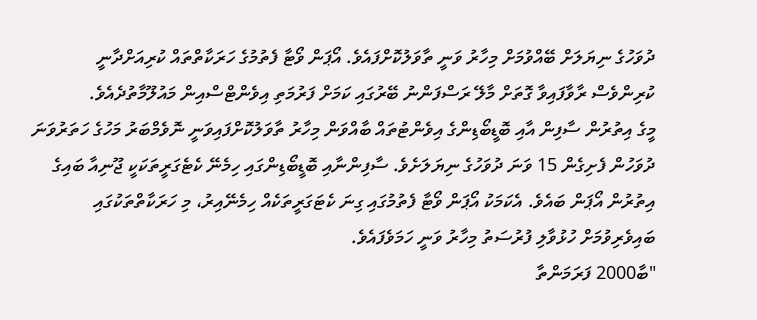ދުވަހުގެ ނިޔަލަށް ބޭއްވުމަށް މިހާރު ވަނީ ތާވަލުކޮށްފައެވެ. އޯޕަން ވޯޓާ ފެތުމުގެ ހަރަކާތްތައް ކުރިއަށްދާނީ ކުރިންވެސް ރާވާފައިވާ ގޮތަށް މާލޭ ރަސްފަންނު ބޭރުގައި ކަމަށް ފަރުމަތި އިވެންޓްސްއިން މައުލޫމާތުދެއެވެ.
މީގެ އިތުރުން ސާފިން އާއި ބޮޑީބޯޑިންގެ އިވެންޓުތައް ބާއްވަން މިހާރު ތާވަލުކޮށްފައިވަނީ ނޮވެމްބަރު މަހުގެ ހަތަރުވަނަ ދުވަހުން ފެށިގެން 15 ވަނަ ދުވަހުގެ ނިޔަލަށެވެ. ސާފިންނާއި ބޮޑީބޯޑިންގައި ހިމެނޭ ކެޓެގަރީތަކަކީ ޖޫނިއާ ބައިގެ އިތުރުން އޯޕަން ބައެވެ. އެކަމަކު އޯޕަން ވޯޓާ ފެތުމުގައި ގިނަ ކެޓަގަރީތަކެއް ހިމެނޭއިރު، މި ހަރަކާތްތަކުގައި ބައިވެރިވުމަށް ހުޅުވާލި ފުރުސަތު މިހާރު ވަނީ ހަމަވެފައެވެ.
"ބާ2000 ފަރަމަންތާ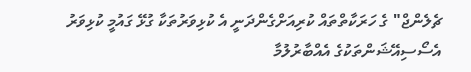ޗެލެންޖް" ގެ ހަރަކާތްތައް ކުރިއަށްގެންދަނީ އެ ކުޅިވަރުތަކާ ގުޅޭ ގައުމީ ކުޅިވަރު އެސޯސިއޭޝަންތަކުގެ އެއްބާރުލުމާ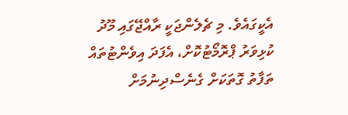އެކީގައެވެ. މި ޗެލެންޖަކީ ރާއްޖޭގައި މޫދު ކުޅިވަރު ޕްރޮމޯޓުކޮށް، އެފަދަ އިވެންޓުތައް ތަފާތު ގޮތަކަށް ގެނެސްދިނުމަށް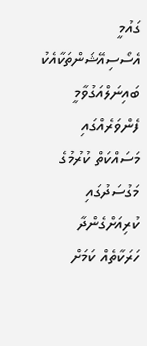ގައުމީ އެސޯސިއޭޝަންތަކާއެކު ބައިނަލްއަގުވާމީ ފެންވަރެއްގައި މަސައްކަތް ކުރުމުގެ މަގުސަދުގައި ކުރިއަށްގެންދާ ހަރަކާތެއް ކަމަށް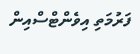ފަރުމަތި އިވެންޓްސްއިން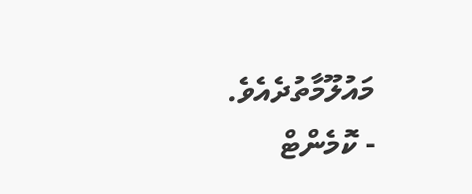މައުލޫމާތުދެއެވެ.
- ކޮމެންޓް